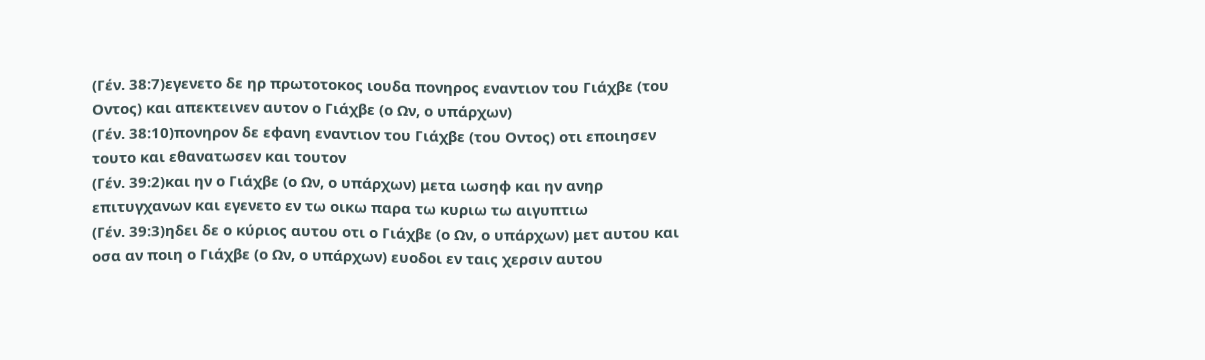(Γέν. 38:7)εγενετο δε ηρ πρωτοτοκος ιουδα πονηρος εναντιον του Γιάχβε (του Οντος) και απεκτεινεν αυτον ο Γιάχβε (ο Ων, ο υπάρχων)
(Γέν. 38:10)πονηρον δε εφανη εναντιον του Γιάχβε (του Οντος) οτι εποιησεν τουτο και εθανατωσεν και τουτον
(Γέν. 39:2)και ην ο Γιάχβε (ο Ων, ο υπάρχων) μετα ιωσηφ και ην ανηρ επιτυγχανων και εγενετο εν τω οικω παρα τω κυριω τω αιγυπτιω
(Γέν. 39:3)ηδει δε ο κύριος αυτου οτι ο Γιάχβε (ο Ων, ο υπάρχων) μετ αυτου και οσα αν ποιη ο Γιάχβε (ο Ων, ο υπάρχων) ευοδοι εν ταις χερσιν αυτου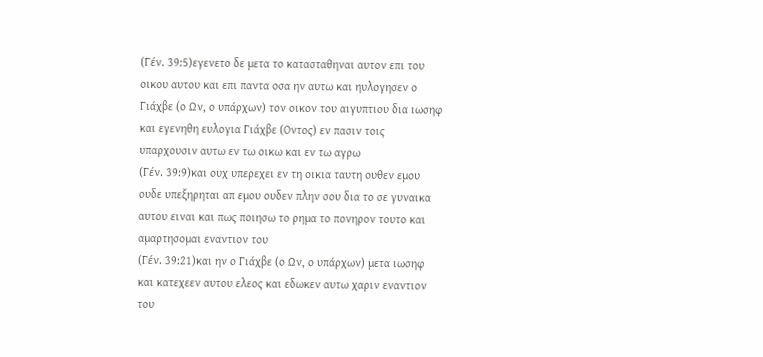(Γέν. 39:5)εγενετο δε μετα το κατασταθηναι αυτον επι του οικου αυτου και επι παντα οσα ην αυτω και ηυλογησεν ο Γιάχβε (ο Ων, ο υπάρχων) τον οικον του αιγυπτιου δια ιωσηφ και εγενηθη ευλογια Γιάχβε (Οντος) εν πασιν τοις υπαρχουσιν αυτω εν τω οικω και εν τω αγρω
(Γέν. 39:9)και ουχ υπερεχει εν τη οικια ταυτη ουθεν εμου ουδε υπεξηρηται απ εμου ουδεν πλην σου δια το σε γυναικα αυτου ειναι και πως ποιησω το ρημα το πονηρον τουτο και αμαρτησομαι εναντιον του
(Γέν. 39:21)και ην ο Γιάχβε (ο Ων, ο υπάρχων) μετα ιωσηφ και κατεχεεν αυτου ελεος και εδωκεν αυτω χαριν εναντιον του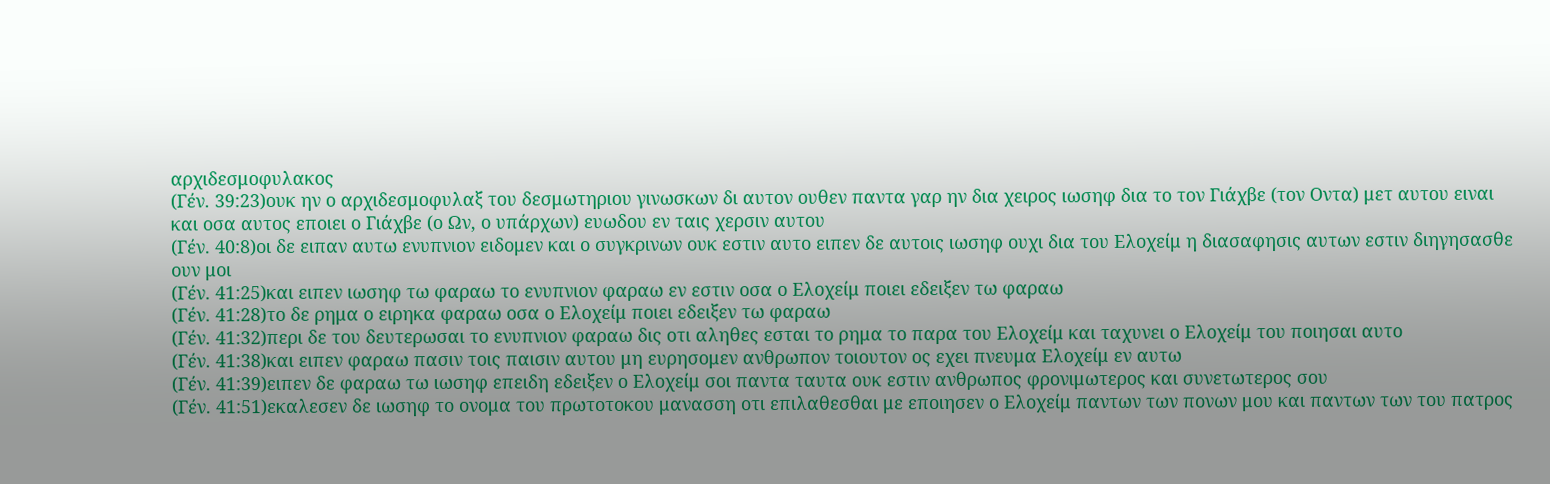αρχιδεσμοφυλακος
(Γέν. 39:23)ουκ ην ο αρχιδεσμοφυλαξ του δεσμωτηριου γινωσκων δι αυτον ουθεν παντα γαρ ην δια χειρος ιωσηφ δια το τον Γιάχβε (τον Οντα) μετ αυτου ειναι και οσα αυτος εποιει ο Γιάχβε (ο Ων, ο υπάρχων) ευωδου εν ταις χερσιν αυτου
(Γέν. 40:8)οι δε ειπαν αυτω ενυπνιον ειδομεν και ο συγκρινων ουκ εστιν αυτο ειπεν δε αυτοις ιωσηφ ουχι δια του Ελοχείμ η διασαφησις αυτων εστιν διηγησασθε ουν μοι
(Γέν. 41:25)και ειπεν ιωσηφ τω φαραω το ενυπνιον φαραω εν εστιν οσα ο Ελοχείμ ποιει εδειξεν τω φαραω
(Γέν. 41:28)το δε ρημα ο ειρηκα φαραω οσα ο Ελοχείμ ποιει εδειξεν τω φαραω
(Γέν. 41:32)περι δε του δευτερωσαι το ενυπνιον φαραω δις οτι αληθες εσται το ρημα το παρα του Ελοχείμ και ταχυνει ο Ελοχείμ του ποιησαι αυτο
(Γέν. 41:38)και ειπεν φαραω πασιν τοις παισιν αυτου μη ευρησομεν ανθρωπον τοιουτον ος εχει πνευμα Ελοχείμ εν αυτω
(Γέν. 41:39)ειπεν δε φαραω τω ιωσηφ επειδη εδειξεν ο Ελοχείμ σοι παντα ταυτα ουκ εστιν ανθρωπος φρονιμωτερος και συνετωτερος σου
(Γέν. 41:51)εκαλεσεν δε ιωσηφ το ονομα του πρωτοτοκου μανασση οτι επιλαθεσθαι με εποιησεν ο Ελοχείμ παντων των πονων μου και παντων των του πατρος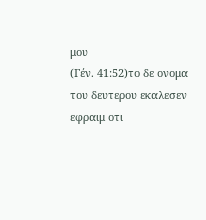μου
(Γέν. 41:52)το δε ονομα του δευτερου εκαλεσεν εφραιμ οτι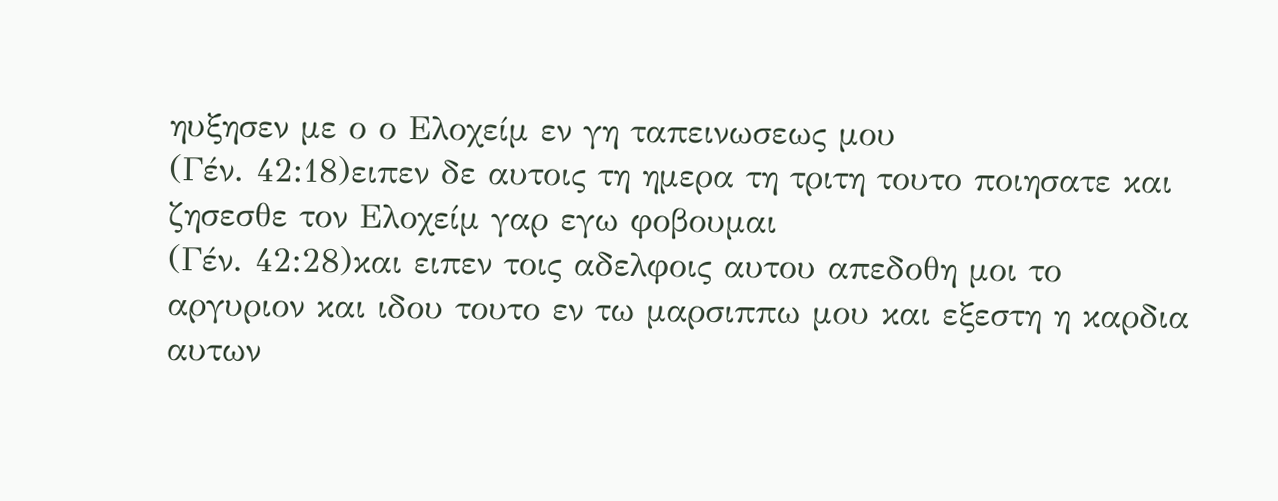ηυξησεν με ο ο Ελοχείμ εν γη ταπεινωσεως μου
(Γέν. 42:18)ειπεν δε αυτοις τη ημερα τη τριτη τουτο ποιησατε και ζησεσθε τον Ελοχείμ γαρ εγω φοβουμαι
(Γέν. 42:28)και ειπεν τοις αδελφοις αυτου απεδοθη μοι το αργυριον και ιδου τουτο εν τω μαρσιππω μου και εξεστη η καρδια αυτων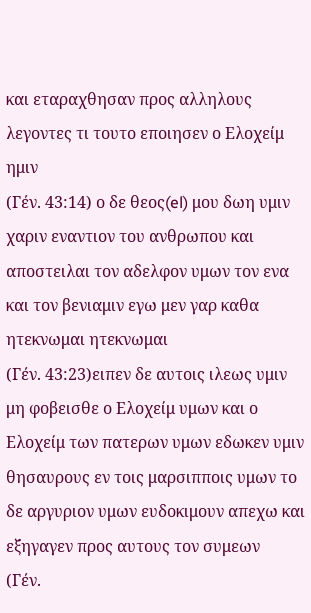και εταραχθησαν προς αλληλους λεγοντες τι τουτο εποιησεν ο Ελοχείμ ημιν
(Γέν. 43:14) ο δε θεος(el) μου δωη υμιν χαριν εναντιον του ανθρωπου και αποστειλαι τον αδελφον υμων τον ενα και τον βενιαμιν εγω μεν γαρ καθα ητεκνωμαι ητεκνωμαι
(Γέν. 43:23)ειπεν δε αυτοις ιλεως υμιν μη φοβεισθε ο Ελοχείμ υμων και ο Ελοχείμ των πατερων υμων εδωκεν υμιν θησαυρους εν τοις μαρσιπποις υμων το δε αργυριον υμων ευδοκιμουν απεχω και εξηγαγεν προς αυτους τον συμεων
(Γέν.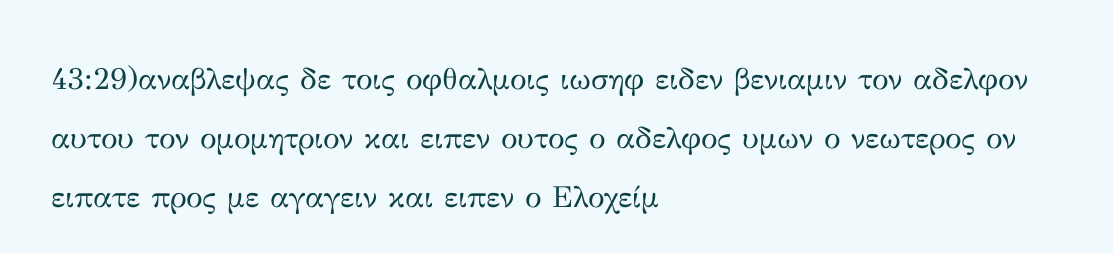43:29)αναβλεψας δε τοις οφθαλμοις ιωσηφ ειδεν βενιαμιν τον αδελφον αυτου τον ομομητριον και ειπεν ουτος ο αδελφος υμων ο νεωτερος ον ειπατε προς με αγαγειν και ειπεν ο Ελοχείμ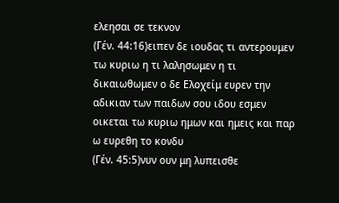ελεησαι σε τεκνον
(Γέν. 44:16)ειπεν δε ιουδας τι αντερουμεν τω κυριω η τι λαλησωμεν η τι δικαιωθωμεν ο δε Ελοχείμ ευρεν την αδικιαν των παιδων σου ιδου εσμεν οικεται τω κυριω ημων και ημεις και παρ ω ευρεθη το κονδυ
(Γέν. 45:5)νυν ουν μη λυπεισθε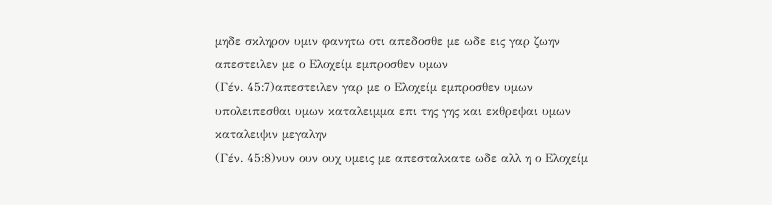μηδε σκληρον υμιν φανητω οτι απεδοσθε με ωδε εις γαρ ζωην απεστειλεν με ο Ελοχείμ εμπροσθεν υμων
(Γέν. 45:7)απεστειλεν γαρ με ο Ελοχείμ εμπροσθεν υμων υπολειπεσθαι υμων καταλειμμα επι της γης και εκθρεψαι υμων καταλειψιν μεγαλην
(Γέν. 45:8)νυν ουν ουχ υμεις με απεσταλκατε ωδε αλλ η ο Ελοχείμ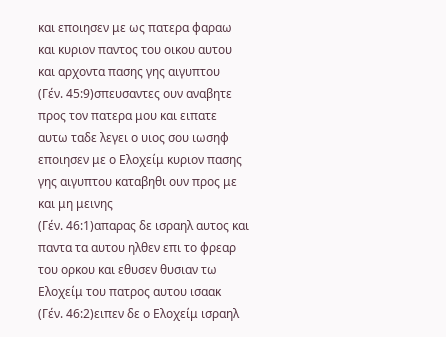και εποιησεν με ως πατερα φαραω και κυριον παντος του οικου αυτου και αρχοντα πασης γης αιγυπτου
(Γέν. 45:9)σπευσαντες ουν αναβητε προς τον πατερα μου και ειπατε αυτω ταδε λεγει ο υιος σου ιωσηφ εποιησεν με ο Ελοχείμ κυριον πασης γης αιγυπτου καταβηθι ουν προς με και μη μεινης
(Γέν. 46:1)απαρας δε ισραηλ αυτος και παντα τα αυτου ηλθεν επι το φρεαρ του ορκου και εθυσεν θυσιαν τω Ελοχείμ του πατρος αυτου ισαακ
(Γέν. 46:2)ειπεν δε ο Ελοχείμ ισραηλ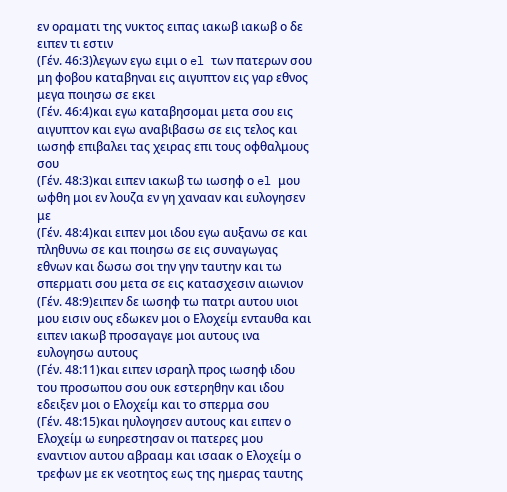εν οραματι της νυκτος ειπας ιακωβ ιακωβ ο δε ειπεν τι εστιν
(Γέν. 46:3)λεγων εγω ειμι ο el των πατερων σου μη φοβου καταβηναι εις αιγυπτον εις γαρ εθνος μεγα ποιησω σε εκει
(Γέν. 46:4)και εγω καταβησομαι μετα σου εις αιγυπτον και εγω αναβιβασω σε εις τελος και ιωσηφ επιβαλει τας χειρας επι τους οφθαλμους σου
(Γέν. 48:3)και ειπεν ιακωβ τω ιωσηφ ο el μου ωφθη μοι εν λουζα εν γη χανααν και ευλογησεν με
(Γέν. 48:4)και ειπεν μοι ιδου εγω αυξανω σε και πληθυνω σε και ποιησω σε εις συναγωγας εθνων και δωσω σοι την γην ταυτην και τω σπερματι σου μετα σε εις κατασχεσιν αιωνιον
(Γέν. 48:9)ειπεν δε ιωσηφ τω πατρι αυτου υιοι μου εισιν ους εδωκεν μοι ο Ελοχείμ ενταυθα και ειπεν ιακωβ προσαγαγε μοι αυτους ινα ευλογησω αυτους
(Γέν. 48:11)και ειπεν ισραηλ προς ιωσηφ ιδου του προσωπου σου ουκ εστερηθην και ιδου εδειξεν μοι ο Ελοχείμ και το σπερμα σου
(Γέν. 48:15)και ηυλογησεν αυτους και ειπεν ο Ελοχείμ ω ευηρεστησαν οι πατερες μου εναντιον αυτου αβρααμ και ισαακ ο Ελοχείμ ο τρεφων με εκ νεοτητος εως της ημερας ταυτης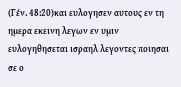(Γέν. 48:20)και ευλογησεν αυτους εν τη ημερα εκεινη λεγων εν υμιν ευλογηθησεται ισραηλ λεγοντες ποιησαι σε ο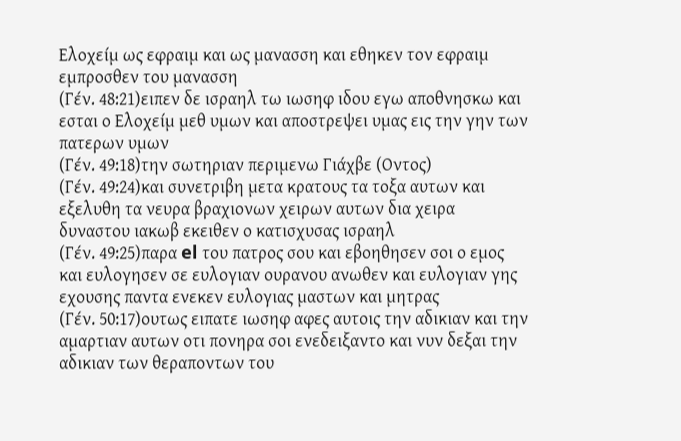Ελοχείμ ως εφραιμ και ως μανασση και εθηκεν τον εφραιμ εμπροσθεν του μανασση
(Γέν. 48:21)ειπεν δε ισραηλ τω ιωσηφ ιδου εγω αποθνησκω και εσται ο Ελοχείμ μεθ υμων και αποστρεψει υμας εις την γην των πατερων υμων
(Γέν. 49:18)την σωτηριαν περιμενω Γιάχβε (Οντος)
(Γέν. 49:24)και συνετριβη μετα κρατους τα τοξα αυτων και εξελυθη τα νευρα βραχιονων χειρων αυτων δια χειρα δυναστου ιακωβ εκειθεν ο κατισχυσας ισραηλ
(Γέν. 49:25)παρα el του πατρος σου και εβοηθησεν σοι ο εμος και ευλογησεν σε ευλογιαν ουρανου ανωθεν και ευλογιαν γης εχουσης παντα ενεκεν ευλογιας μαστων και μητρας
(Γέν. 50:17)ουτως ειπατε ιωσηφ αφες αυτοις την αδικιαν και την αμαρτιαν αυτων οτι πονηρα σοι ενεδειξαντο και νυν δεξαι την αδικιαν των θεραποντων του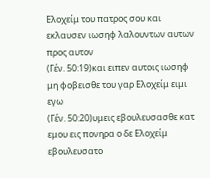Ελοχείμ του πατρος σου και εκλαυσεν ιωσηφ λαλουντων αυτων προς αυτον
(Γέν. 50:19)και ειπεν αυτοις ιωσηφ μη φοβεισθε του γαρ Ελοχείμ ειμι εγω
(Γέν. 50:20)υμεις εβουλευσασθε κατ εμου εις πονηρα ο δε Ελοχείμ εβουλευσατο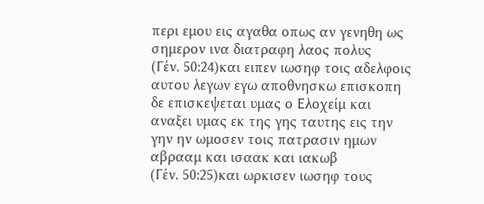περι εμου εις αγαθα οπως αν γενηθη ως σημερον ινα διατραφη λαος πολυς
(Γέν. 50:24)και ειπεν ιωσηφ τοις αδελφοις αυτου λεγων εγω αποθνησκω επισκοπη δε επισκεψεται υμας ο Ελοχείμ και αναξει υμας εκ της γης ταυτης εις την γην ην ωμοσεν τοις πατρασιν ημων αβρααμ και ισαακ και ιακωβ
(Γέν. 50:25)και ωρκισεν ιωσηφ τους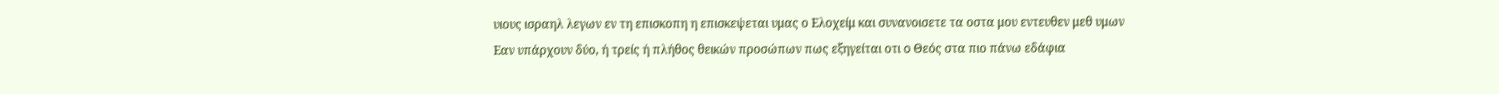υιους ισραηλ λεγων εν τη επισκοπη η επισκεψεται υμας ο Ελοχείμ και συνανοισετε τα οστα μου εντευθεν μεθ υμων
Εαν υπάρχουν δύο, ή τρείς ή πλήθος θεικών προσώπων πως εξηγείται οτι o Θεός στα πιο πάνω εδάφια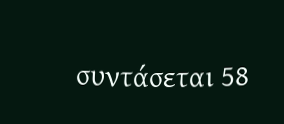συντάσεται 58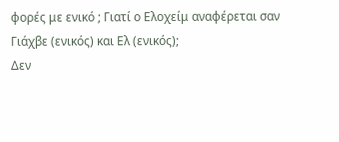φορές με ενικό ; Γιατί ο Ελοχείμ αναφέρεται σαν Γιάχβε (ενικός) και Ελ (ενικός);
Δεν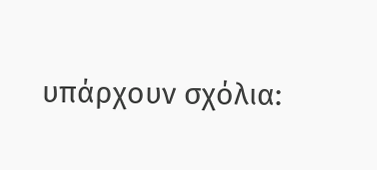υπάρχουν σχόλια: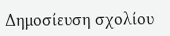Δημοσίευση σχολίου